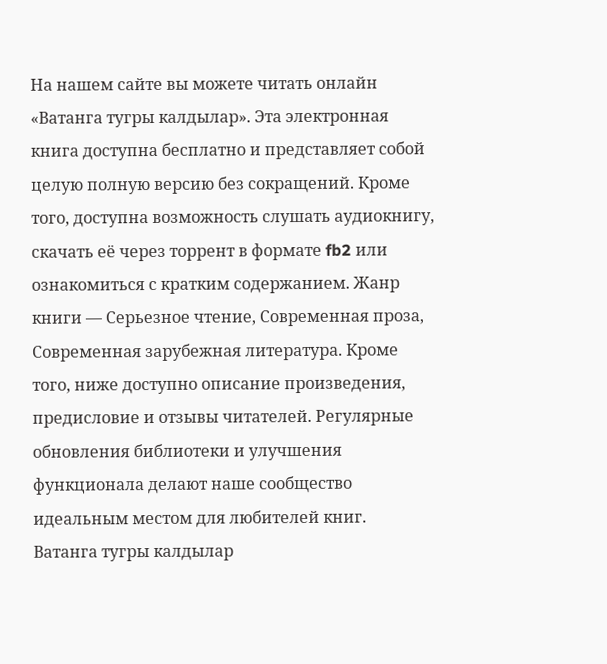На нашем сайте вы можете читать онлайн «Ватанга тугры калдылар». Эта электронная книга доступна бесплатно и представляет собой целую полную версию без сокращений. Кроме того, доступна возможность слушать аудиокнигу, скачать её через торрент в формате fb2 или ознакомиться с кратким содержанием. Жанр книги — Серьезное чтение, Современная проза, Современная зарубежная литература. Кроме того, ниже доступно описание произведения, предисловие и отзывы читателей. Регулярные обновления библиотеки и улучшения функционала делают наше сообщество идеальным местом для любителей книг.
Ватанга тугры калдылар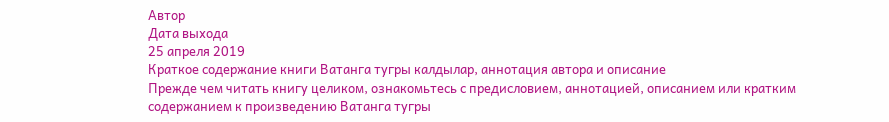Автор
Дата выхода
25 апреля 2019
Краткое содержание книги Ватанга тугры калдылар, аннотация автора и описание
Прежде чем читать книгу целиком, ознакомьтесь с предисловием, аннотацией, описанием или кратким содержанием к произведению Ватанга тугры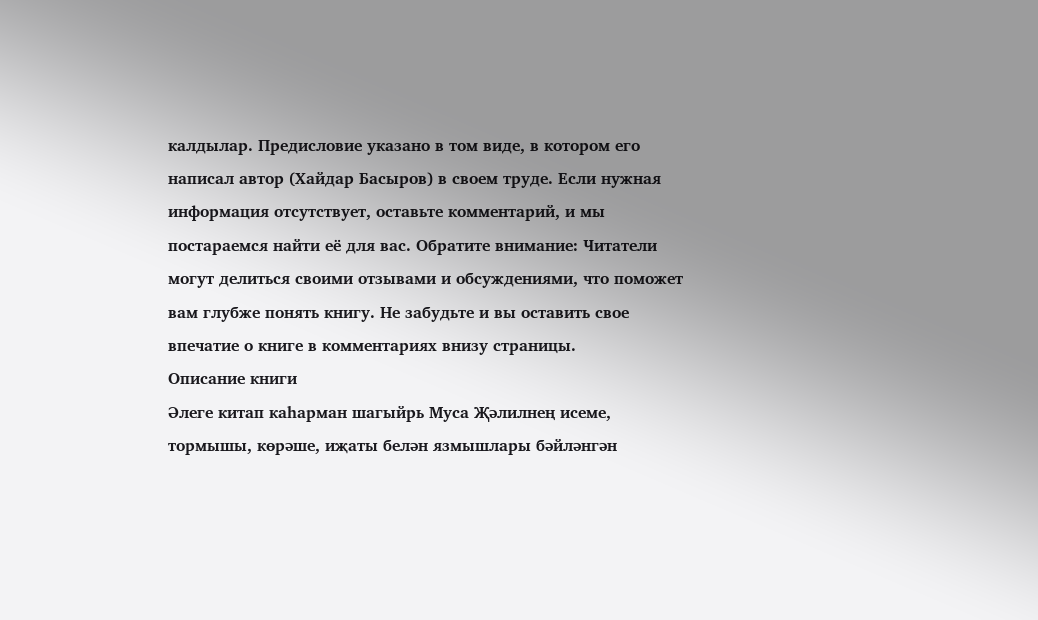калдылар. Предисловие указано в том виде, в котором его написал автор (Хайдар Басыров) в своем труде. Если нужная информация отсутствует, оставьте комментарий, и мы постараемся найти её для вас. Обратите внимание: Читатели могут делиться своими отзывами и обсуждениями, что поможет вам глубже понять книгу. Не забудьте и вы оставить свое впечатие о книге в комментариях внизу страницы.
Описание книги
Әлеге китап каһарман шагыйрь Муса Җәлилнең исеме, тормышы, көрәше, иҗаты белән язмышлары бәйләнгән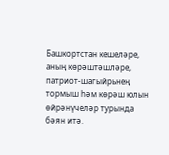Башкортстан кешеләре, аның көрәштәшләре, патриот-шагыйрьнең тормыш һәм көрәш юлын өйрәнүчеләр турында бәян итә.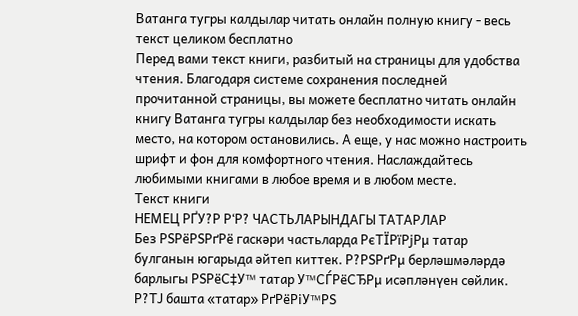Ватанга тугры калдылар читать онлайн полную книгу - весь текст целиком бесплатно
Перед вами текст книги, разбитый на страницы для удобства чтения. Благодаря системе сохранения последней прочитанной страницы, вы можете бесплатно читать онлайн книгу Ватанга тугры калдылар без необходимости искать место, на котором остановились. А еще, у нас можно настроить шрифт и фон для комфортного чтения. Наслаждайтесь любимыми книгами в любое время и в любом месте.
Текст книги
НЕМЕЦ РҐУ?Р Р‘Р? ЧАСТЬЛАРЫНДАГЫ ТАТАРЛАР
Без РЅРёРЅРґРё гаскәри частьларда РєТЇРїРјРµ татар булганын югарыда әйтеп киттек. Р?РЅРґРµ берләшмәләрдә барлыгы РЅРёС‡У™ татар У™СЃРёСЂРµ исәпләнүен сөйлик.
Р?ТЈ башта «татар» РґРёРіУ™РЅ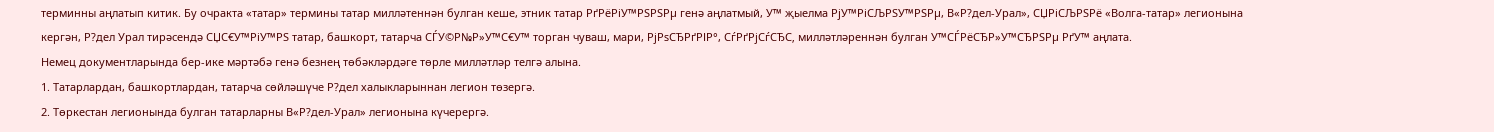терминны аңлатып китик. Бу очракта «татар» термины татар милләтеннән булган кеше, этник татар РґРёРіУ™РЅРЅРµ генә аңлатмый, У™ җыелма РјУ™РіСЉРЅУ™РЅРµ, В«Р?дел-Урал», СЏРіСЉРЅРё «Волга-татар» легионына кергән, Р?дел Урал тирәсендә СЏС€У™РіУ™РЅ татар, башкорт, татарча СЃУ©Р№Р»У™С€У™ торган чуваш, мари, РјРѕСЂРґРІР°, СѓРґРјСѓСЂС‚ милләтләреннән булган У™СЃРёСЂР»У™СЂРЅРµ РґУ™ аңлата.
Немец документларында бер-ике мәртәбә генә безнең төбәкләрдәге төрле милләтләр телгә алына.
1. Татарлардан, башкортлардан, татарча сөйләшүче Р?дел халыкларыннан легион төзергә.
2. Төркестан легионында булган татарларны В«Р?дел-Урал» легионына күчерергә.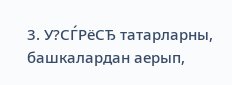3. У?СЃРёСЂ татарларны, башкалардан аерып,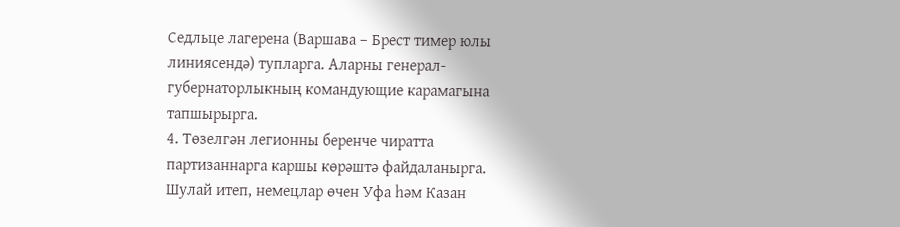Седльце лагерена (Варшава – Брест тимер юлы линиясендә) тупларга. Аларны генерал-губернаторлыкның командующие карамагына тапшырырга.
4. Төзелгән легионны беренче чиратта партизаннарга каршы көрәштә файдаланырга.
Шулай итеп, немецлар өчен Уфа һәм Казан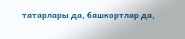татарлары да, башкортлар да,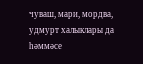чуваш, мари, мордва, удмурт халыклары да һәммәсе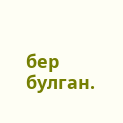бер булган.